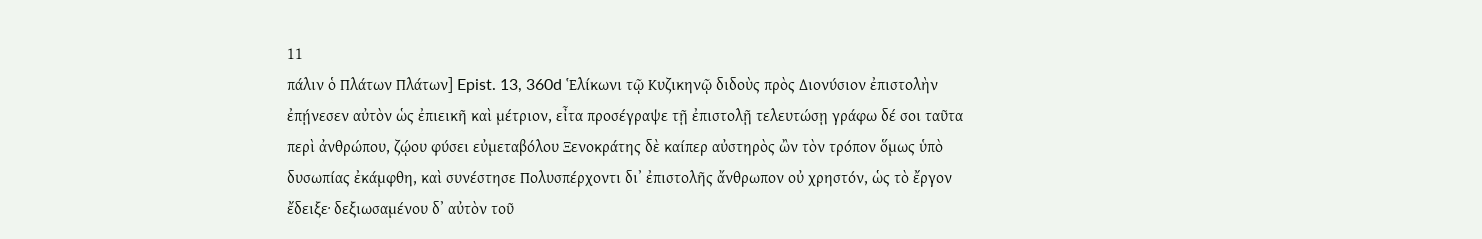11
πάλιν ὁ Πλάτων Πλάτων] Epist. 13, 360d Ἑλίκωνι τῷ Κυζικηνῷ διδοὺς πρὸς Διονύσιον ἐπιστολὴν ἐπῄνεσεν αὐτὸν ὡς ἐπιεικῆ καὶ μέτριον, εἶτα προσέγραψε τῇ ἐπιστολῇ τελευτώσῃ γράφω δέ σοι ταῦτα περὶ ἀνθρώπου, ζῴου φύσει εὐμεταβόλου Ξενοκράτης δὲ καίπερ αὐστηρὸς ὢν τὸν τρόπον ὅμως ὑπὸ δυσωπίας ἐκάμφθη, καὶ συνέστησε Πολυσπέρχοντι διʼ ἐπιστολῆς ἄνθρωπον οὐ χρηστόν, ὡς τὸ ἔργον ἔδειξε· δεξιωσαμένου δʼ αὐτὸν τοῦ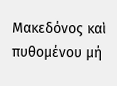Μακεδόνος καὶ πυθομένου μή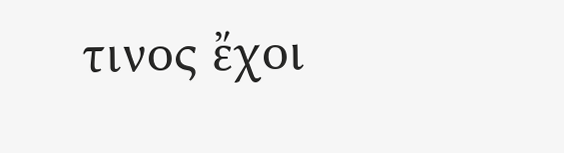τινος ἔχοι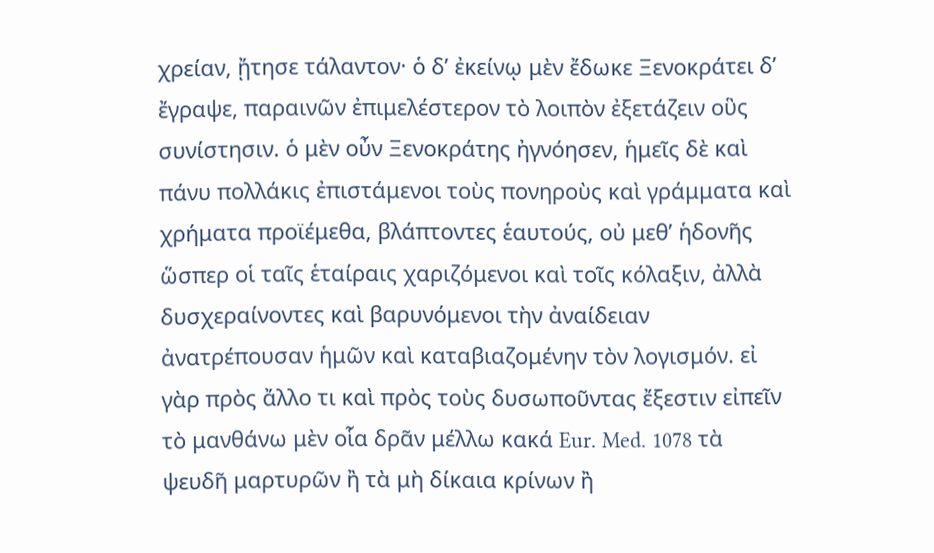χρείαν, ᾔτησε τάλαντον· ὁ δʼ ἐκείνῳ μὲν ἔδωκε Ξενοκράτει δʼ ἔγραψε, παραινῶν ἐπιμελέστερον τὸ λοιπὸν ἐξετάζειν οὓς συνίστησιν. ὁ μὲν οὖν Ξενοκράτης ἠγνόησεν, ἡμεῖς δὲ καὶ πάνυ πολλάκις ἐπιστάμενοι τοὺς πονηροὺς καὶ γράμματα καὶ χρήματα προϊέμεθα, βλάπτοντες ἑαυτούς, οὐ μεθʼ ἡδονῆς ὥσπερ οἱ ταῖς ἑταίραις χαριζόμενοι καὶ τοῖς κόλαξιν, ἀλλὰ δυσχεραίνοντες καὶ βαρυνόμενοι τὴν ἀναίδειαν ἀνατρέπουσαν ἡμῶν καὶ καταβιαζομένην τὸν λογισμόν. εἰ γὰρ πρὸς ἄλλο τι καὶ πρὸς τοὺς δυσωποῦντας ἔξεστιν εἰπεῖν τὸ μανθάνω μὲν οἷα δρᾶν μέλλω κακά Eur. Med. 1078 τὰ ψευδῆ μαρτυρῶν ἢ τὰ μὴ δίκαια κρίνων ἢ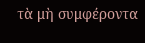τὰ μὴ συμφέροντα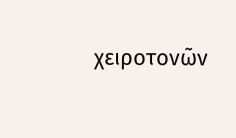χειροτονῶν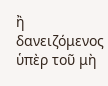ἢ δανειζόμενος ὑπὲρ τοῦ μὴ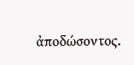ἀποδώσοντος.